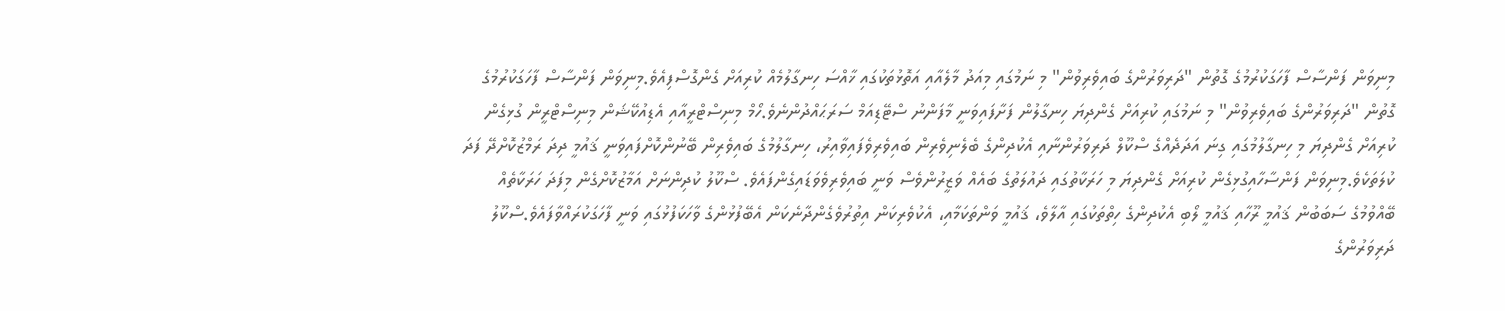މިނިވަން ފަންސާސް ފާހަގަކުރުމުގެ ގޮތުން "ދަރިވަރުންގެ ބައިވެރިވުން" މި ނަމުގައި މިއަދު މާލެއާއި އަތޮޅުތަކުގައި ޚާއްސަ ހިނގާލުމެއް ކުރިއަށް ގެންގޮސްފިއެވެ.މިނިވަން ފަންސާސް ފާހަގަކުރުމުގެ ގޮތުން "ދަރިވަރުންގެ ބައިވެރިވުން" މި ނަމުގައި ކުރިއަށް ގެންދިޔަ ހިނގާލުން ފަށާފައިވަނީ މާފަންނު ސްޓޭޑިއަމް ސަރަޙައްދުންނެވެ.ހޯމް މިނިސްޓްރީއާއި އެޑިއުކޭޝަން މިނިސްޓްރީން ގުޅިގެން ކުރިއަށް ގެންދިޔަ މި ހިނގާލުމުގައި ގިނަ އަދަދެއްގެ ސްކޫލް ދަރިވަރުންނާއި އެކުދިންގެ ބެލެނިވެރިން ބައިވެރިވެފައިވާއިރު، ހިނގާލުމުގެ ބައިވެރިން ބޭނުންކޮށްފައިވަނީ ޤައުމީ ދިދަ ރަމްޒުކޮށްދޭ ފަދަ ކުލަތަކެވެ.މިނިވަން ފަންސާހާއިގުޅިގެން ކުރިއަށް ގެންދިޔަ މި ހަރަކާތުގައި ދައުލަތުގެ ބައެއް ވަޒީރުންވެސް ވަނީ ބައިވެރިވެވަޑައިގެންފައެވެ. ސްކޫލު ކުދިންނަށް އަމާޒުކޮށްގެން މިފަދަ ހަރަކާތެއް ބޭއްވުމުގެ ސަބަބުން ޤައުމީ ރޫހާއި ޤައުމީ ލޯބި އެކުދިންގެ ހިތްތަކުގައި އާލާވެ، ޤައުމީ ވަންތަކަމާއި، އެކުވެރިކަން އިތުރުވެގެންދާނެކަން އެބޭފުޅުންގެ ވާހަކަފުޅުގައި ވަނީ ފާހަގަކުރައްވާފައެވެ.ސްކޫލު ދަރިވަރުންގެ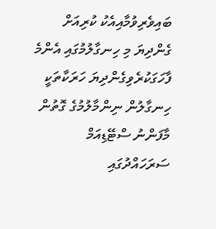ބައިވެރިވުމާއިއެކު ކުރިއަށް ގެންދިޔަ މި ހިނގާލުމުގައި އެންމެ ފާހަގަކުރެވިގެންދިޔަ ހަރަކާތަކީ ހިނގާލުން ނިންމާލުމުގެ ގޮތުން މާފަންނު ސްޓޭޑިއަމް ސަރަހައްދުގައި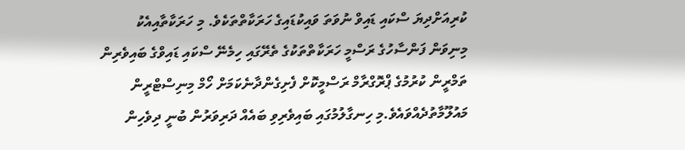ކުރިއަށްދިޔަ ސްކައި ޑައިވް ނުވަތަ ވައިކުޑައިގެ ހަރަކާތްތަކެވެ. މި ހަރަކާތާއިއެކު މިނިވަން ފަންސާހުގެ ރަސްމީ ހަރަކާތްތަކުގެ ތެރޭގައި ހިމެނޭ ސްކައި ޑައިވްގެ ބައިވެރިން ތަމްރީން ކުރުމުގެ ޕްރޮގްރާމް ރަސްމީކޮށް ފެށިގެންދާނެކަމަށް ހޯމް މިނިސްޓްރީން މައުލޫމާތުދެއްވައެވެ.މި ހިނގާލުމުގައި ބައިވެރިވި ބައެއް ދަރިވަރުން ބުނީ ދިވެހިން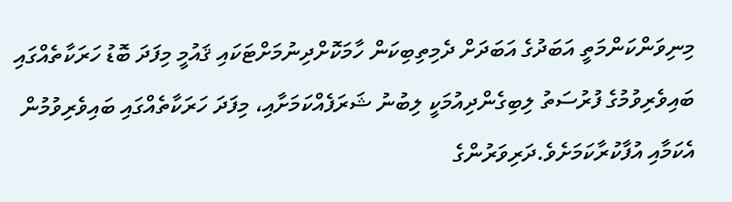މިނިވަންކަންމަތީ އަބަދުގެ އަބަދަށް ދެމިތިބިކަން ހާމަކޮށްދިނުމަށްޓަކައި ޤައުމީ މިފަދަ ބޮޑު ހަރަކާތެއްގައި ބައިވެރިވުމުގެ ފުރުސަތު ލިބިގެންދިއުމަކީ ލިބުނު ޝަރަފެއްކަމަށާއި، މިފަދަ ހަރަކާތެއްގައި ބައިވެރިވުމުން އެކަމާއި އުފާކުރާކަމަށެވެ.ދަރިވަރުންގެ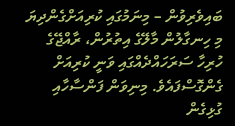ބައިވެރިވުން – މިނަމުގައި ކުރިއަށްގެންދިޔަ މި ހިނގާލުން މާލޭގެ އިތުރުން، ރާއްޖޭގެ ހުރިހާ ސަރަހައްދެއްގައި ވަނީ ކުރިއަށް ގެންގޮސްފައެވެ. މިނިވަން ފަންސާހާއި ގުޅިގެން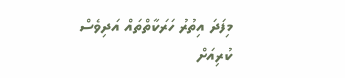މިފަދަ އިތުރު ހަރަކާތްތައް އަދިވެސް ކުރިއަށް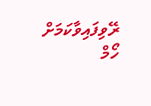ރޭވިފައިވާކަމަށް ހޯމް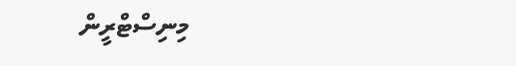މިނިސްޓްރީން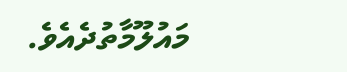މައުލޫމާތުދެއެވެ.